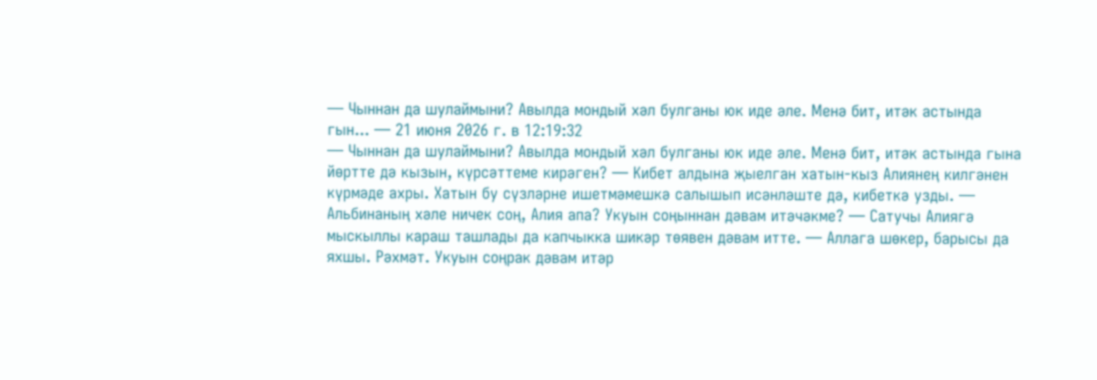— Чыннан да шулаймыни? Авылда мондый хәл булганы юк иде әле. Менә бит, итәк астында гын... — 21 июня 2026 г. в 12:19:32
— Чыннан да шулаймыни? Авылда мондый хәл булганы юк иде әле. Менә бит, итәк астында гына йөртте дә кызын, күрсәттеме кирәген? — Кибет алдына җыелган хатын-кыз Алиянең килгәнен күрмәде ахры. Хатын бу сүзләрне ишетмәмешкә салышып исәнләште дә, кибеткә узды. — Альбинаның хәле ничек соң, Алия апа? Укуын соңыннан дәвам итәчәкме? — Сатучы Алиягә мыскыллы караш ташлады да капчыкка шикәр төявен дәвам итте. — Аллага шөкер, барысы да яхшы. Рәхмәт. Укуын соңрак дәвам итәр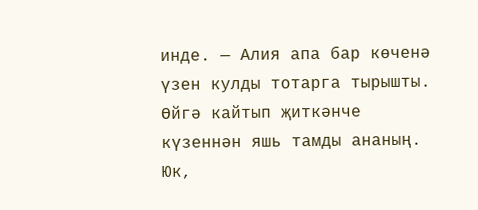инде. — Алия апа бар көченә үзен кулды тотарга тырышты. Өйгә кайтып җиткәнче күзеннән яшь тамды ананың. Юк,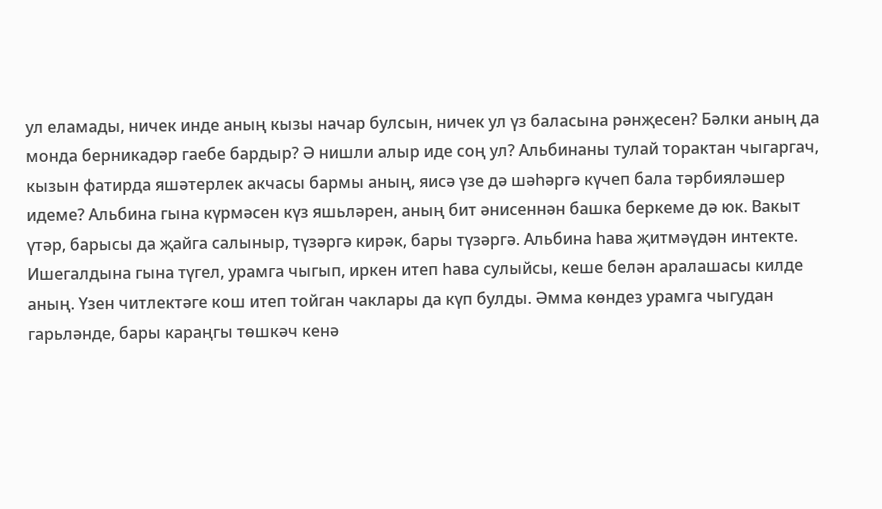ул еламады, ничек инде аның кызы начар булсын, ничек ул үз баласына рәнҗесен? Бәлки аның да монда берникадәр гаебе бардыр? Ә нишли алыр иде соң ул? Альбинаны тулай торактан чыгаргач, кызын фатирда яшәтерлек акчасы бармы аның, яисә үзе дә шәһәргә күчеп бала тәрбияләшер идеме? Альбина гына күрмәсен күз яшьләрен, аның бит әнисеннән башка беркеме дә юк. Вакыт үтәр, барысы да җайга салыныр, түзәргә кирәк, бары түзәргә. Альбина һава җитмәүдән интекте. Ишегалдына гына түгел, урамга чыгып, иркен итеп һава сулыйсы, кеше белән аралашасы килде аның. Үзен читлектәге кош итеп тойган чаклары да күп булды. Әмма көндез урамга чыгудан гарьләнде, бары караңгы төшкәч кенә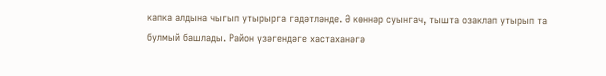капка алдына чыгып утырырга гадәтләнде. Ә көннәр суынгач, тышта озаклап утырып та булмый башлады. Район үзәгендәге хастаханәгә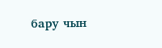бару чын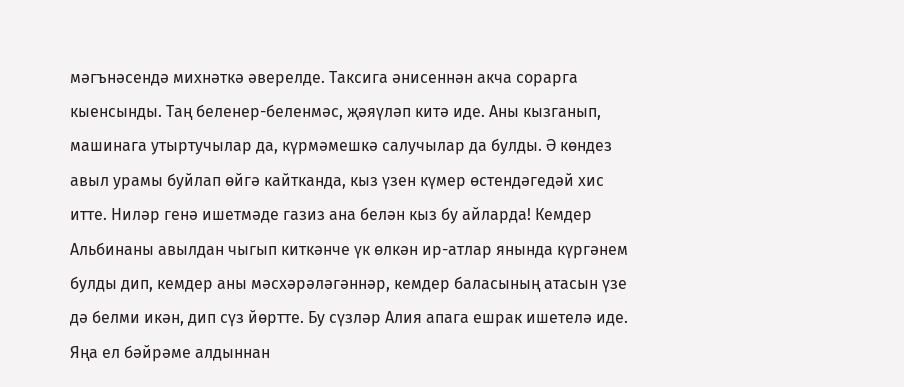мәгънәсендә михнәткә әверелде. Таксига әнисеннән акча сорарга кыенсынды. Таң беленер-беленмәс, җәяүләп китә иде. Аны кызганып, машинага утыртучылар да, күрмәмешкә салучылар да булды. Ә көндез авыл урамы буйлап өйгә кайтканда, кыз үзен күмер өстендәгедәй хис итте. Ниләр генә ишетмәде газиз ана белән кыз бу айларда! Кемдер Альбинаны авылдан чыгып киткәнче үк өлкән ир-атлар янында күргәнем булды дип, кемдер аны мәсхәрәләгәннәр, кемдер баласының атасын үзе дә белми икән, дип сүз йөртте. Бу сүзләр Алия апага ешрак ишетелә иде. Яңа ел бәйрәме алдыннан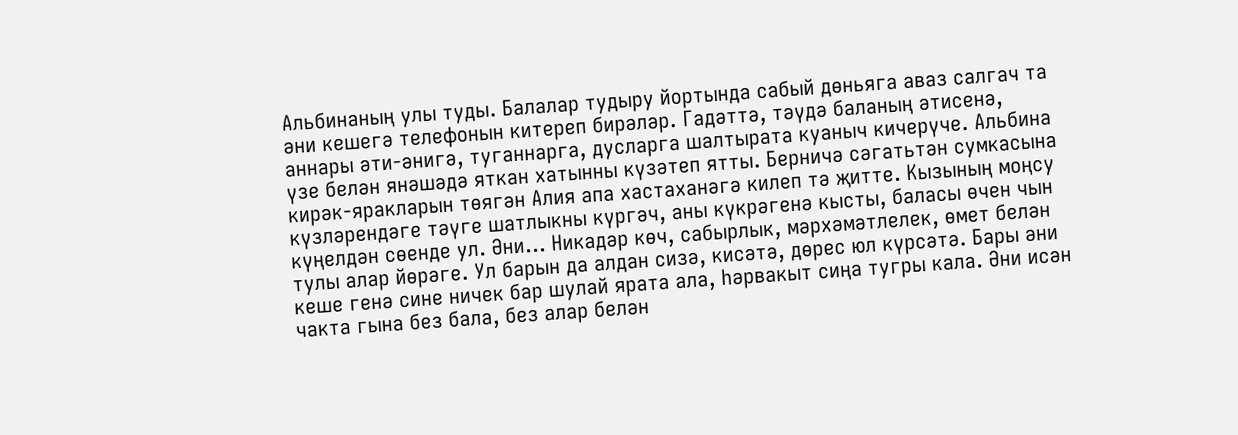Альбинаның улы туды. Балалар тудыру йортында сабый дөньяга аваз салгач та әни кешегә телефонын китереп бирәләр. Гадәттә, тәүдә баланың әтисенә, аннары әти-әнигә, туганнарга, дусларга шалтырата куаныч кичерүче. Альбина үзе белән янәшәдә яткан хатынны күзәтеп ятты. Берничә сәгатьтән сумкасына кирәк-яракларын төягән Алия апа хастаханәгә килеп тә җитте. Кызының моңсу күзләрендәге тәүге шатлыкны күргәч, аны күкрәгенә кысты, баласы өчен чын күңелдән сөенде ул. Әни... Никадәр көч, сабырлык, мәрхәмәтлелек, өмет белән тулы алар йөрәге. Ул барын да алдан сизә, кисәтә, дөрес юл күрсәтә. Бары әни кеше генә сине ничек бар шулай ярата ала, һәрвакыт сиңа тугры кала. Әни исән чакта гына без бала, без алар белән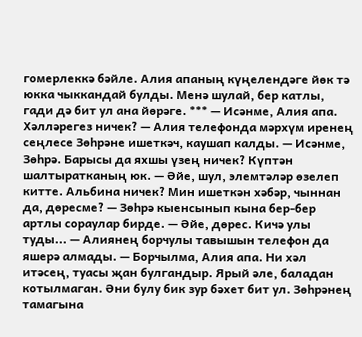гомерлеккә бәйле. Алия апаның күңелендәге йөк тә юкка чыккандай булды. Менә шулай, бер катлы, гади дә бит ул ана йөрәге. *** — Исәнме, Алия апа. Хәлләрегез ничек? — Алия телефонда мәрхүм иренең сеңлесе Зөһрәне ишеткәч, каушап калды. — Исәнме, Зөһрә. Барысы да яхшы үзең ничек? Күптән шалтыратканың юк. — Әйе, шул, элемтәләр өзелеп китте. Альбина ничек? Мин ишеткән хәбәр, чыннан да, дөресме? — Зөһрә кыенсынып кына бер-бер артлы сораулар бирде. — Әйе, дөрес. Кичә улы туды... — Алиянең борчулы тавышын телефон да яшерә алмады. — Борчылма, Алия апа. Ни хәл итәсең, туасы җан булгандыр. Ярый әле, баладан котылмаган. Әни булу бик зур бәхет бит ул. Зөһрәнең тамагына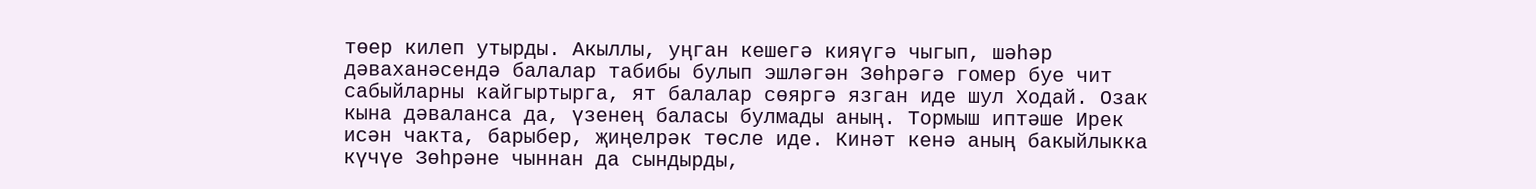төер килеп утырды. Акыллы, уңган кешегә кияүгә чыгып, шәһәр дәваханәсендә балалар табибы булып эшләгән Зөһрәгә гомер буе чит сабыйларны кайгыртырга, ят балалар сөяргә язган иде шул Ходай. Озак кына дәваланса да, үзенең баласы булмады аның. Тормыш иптәше Ирек исән чакта, барыбер, җиңелрәк төсле иде. Кинәт кенә аның бакыйлыкка күчүе Зөһрәне чыннан да сындырды,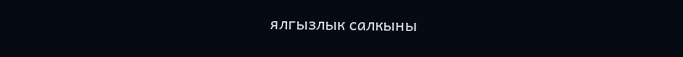ялгызлык салкыны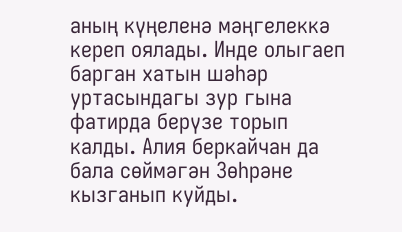аның күңеленә мәңгелеккә кереп оялады. Инде олыгаеп барган хатын шәһәр уртасындагы зур гына фатирда берүзе торып калды. Алия беркайчан да бала сөймәгән Зөһрәне кызганып куйды.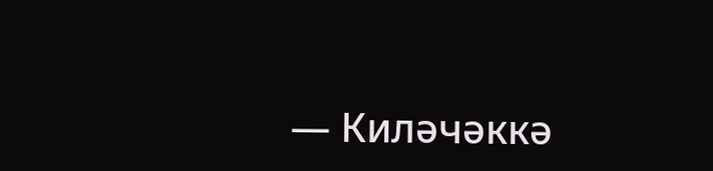— Киләчәккә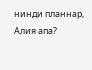нинди планнар, Алия апа?